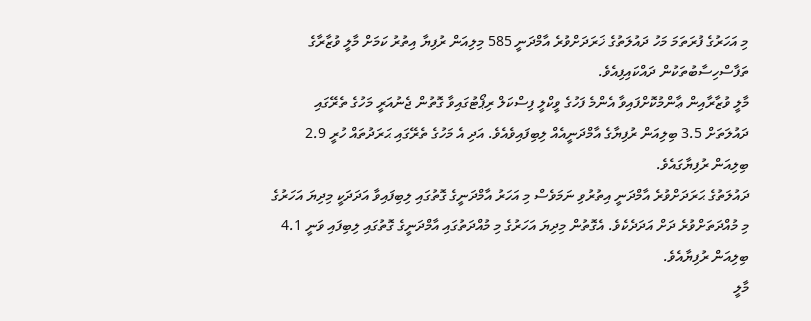މި އަހަރުގެ ފުރަތަމަ މަހު ދައުލަތުގެ ޚަރަދަށްވުރެ އާމްދަނީ 585 މިލިއަން ރުފިޔާ އިތުރު ކަމަށް މާލީ ވުޒާރާގެ ތަފާސްހިސާބުތަކުން ދައްކައިފިއެވެ.
މާލީ ވުޒާރާއިން ޢާންމުކޮށްފައިވާ އެންމެ ފަހުގެ ވީކްލީ ފިސްކަލް ރިޕޯޓުގައިވާ ގޮތުން ޖެނުއަރީ މަހުގެ ތެރޭގައި ދައުލަތަށް 3.5 ބިލިއަން ރުފިޔާގެ އާމްދަނީއެއް ލިބިފައިވެއެވެ. އަދި އެ މަހުގެ ތެރޭގައި ޙަރަދުތައް ހުރީ 2.9 ބިލިއަން ރުފިޔާގައެވެ.
ދައުލަތުގެ ޙަރަދަށްވުރެ އާމްދަނީ އިތުރުވި ނަމަވެސް މި އަހަރު އާމްދަނީގެ ގޮތުގައި ލިބިފައިވާ އަދަދަކީ މިދިޔަ އަހަރުގެ މި މުއްދަތަށްވުރެ ދަށް އަދަދެކެވެ. އެގޮތުން މިދިޔަ އަހަރުގެ މި މުއްދަތުގައި އާމްދަނީގެ ގޮތުގައި ލިބިފައި ވަނީ 4.1 ބިލިއަން ރުފިޔާއެވެ.
މާލީ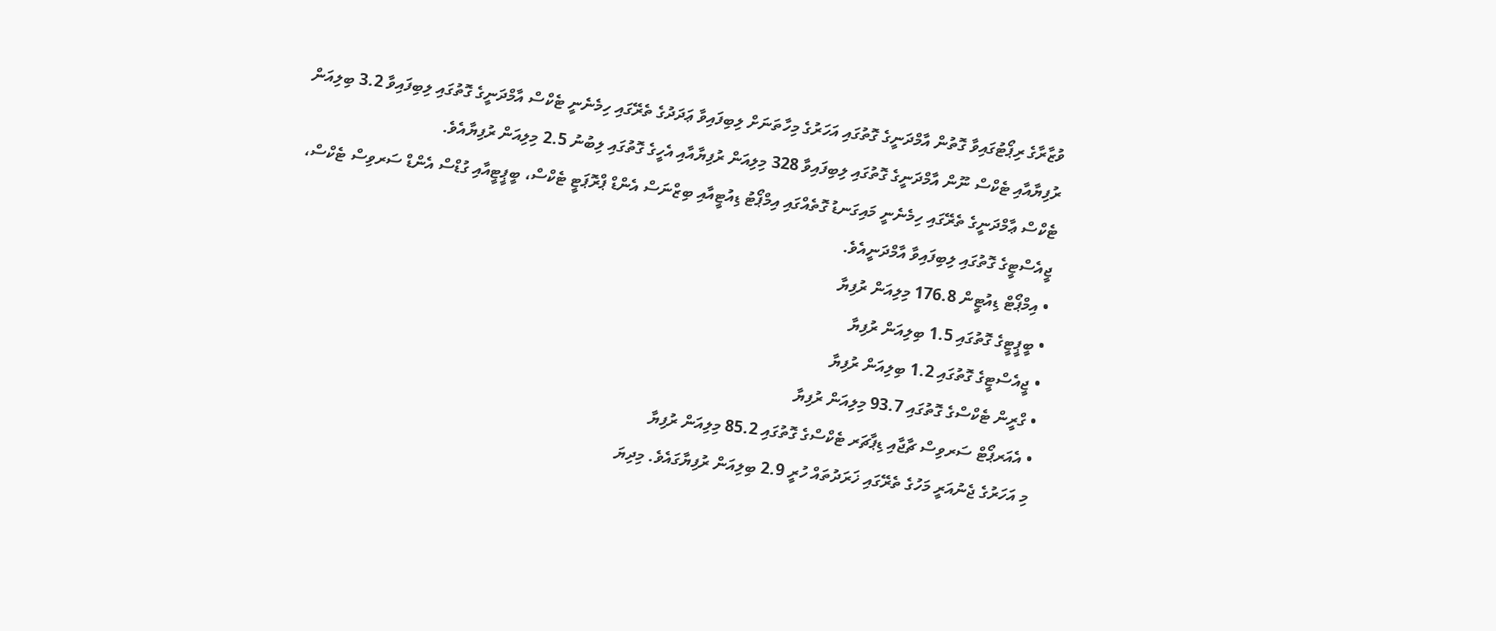ވުޒާރާގެ ރިޕޯޓުގައިވާ ގޮތުން އާމްދަނީގެ ގޮތުގައި އަހަރުގެ މިހާތަނަށް ލިބިފައިވާ ޢަދަދުގެ ތެރޭގައި ހިމެނެނީ ޓެކްސް އާމްދަނީގެ ގޮތުގައި ލިބިފައިވާ 3.2 ބިލިއަން ރުފިޔާއާއި ޓެކްސް ނޫން އާމްދަނީގެ ގޮތުގައި ލިބިފައިވާ 328 މިލިއަން ރުފިޔާއާއި އެހީގެ ގޮތުގައި ލިބުނު 2.5 މިލިއަން ރުފިޔާއެވެ.
ޓެކްސް ޢާމްދަނީގެ ތެރޭގައި ހިމެނެނީ މައިގަނޑު ގޮތެއްގައި އިމްޕޯޓު ޑިއުޓީއާއި ބިޒްނަސް އެންޑް ޕްރޮޕަޓީ ޓެކްސް، ބީޕީޓީއާއި ގުޑްސް އެންޑް ސަރވިސް ޓެކްސް، ޖީއެސްޓީގެ ގޮތުގައި ލިބިފައިވާ އާމްދަނީއެވެ.
• އިމްޕޯޓް ޑިއުޓީން 176.8 މިލިއަން ރުފިޔާ
• ބީޕީޓީގެ ގޮތުގައި 1.5 ބިލިއަން ރުފިޔާ
• ޖީއެސްޓީގެ ގޮތުގައި 1.2 ބިލިއަން ރުފިޔާ
• ގްރީން ޓެކްސްގެ ގޮތުގައި 93.7 މިލިއަން ރުފިޔާ
• އެއަރޕޯޓް ސަރވިސް ޗާޖާއި ޑިޕާޗަރ ޓެކްސްގެ ގޮތުގައި 85.2 މިލިއަން ރުފިޔާ
މި އަހަރުގެ ޖެނުއަރީ މަހުގެ ތެރޭގައި ޚަރަދުތައް ހުރީ 2.9 ބިލިއަން ރުފިޔާގައެވެ. މިދިޔަ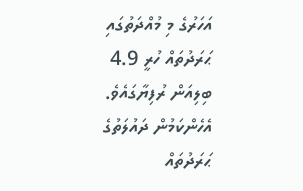އަހަރުގެ މި މުއްދަތުގައި ޙަރަދުތައް ހުރީ 4.9 ބިލިއަން ރުފިޔާގައެވެ. އެހެންކަމުން ދައުލަތުގެ ޙަރަދުތައް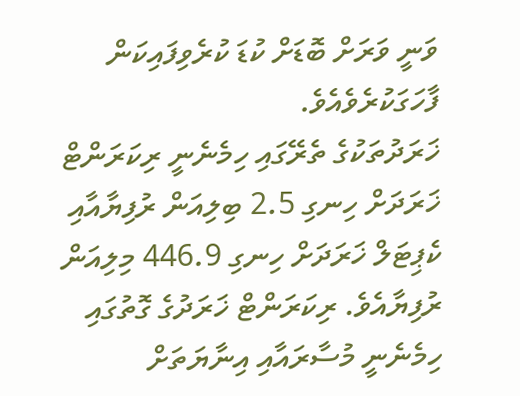ވަނީ ވަރަށް ބޮޑަށް ކުޑަ ކުރެވިފައިކަން ފާހަގަކުރެވެއެވެ.
ޚަރަދުތަކުގެ ތެރޭގައި ހިމެނެނީ ރިކަރަންޓް ޚަރަދަށް ހިނގި 2.5 ބިލިއަން ރުފިޔާއާއި ކެޕިޓަލް ޚަރަދަށް ހިނގި 446.9 މިލިއަން ރުފިޔާއެވެ. ރިކަރަންޓް ޚަރަދުގެ ގޮތުގައި ހިމެނެނީ މުސާރައާއި އިނާޔަތަށް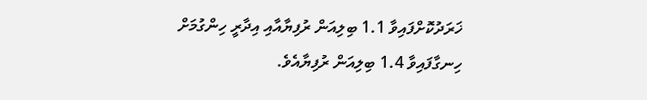ޚަރަދުކޮށްފައިވާ 1.1 ބިލިއަން ރުފިޔާއާއި އިދާރީ ހިންގުމަށް ހިނގާފައިވާ 1.4 ބިލިއަން ރުފިޔާއެވެ.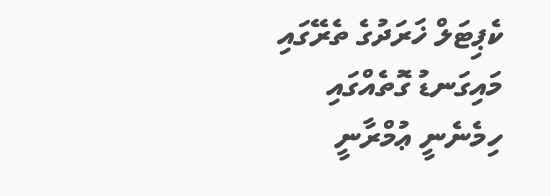ކެޕިޓަލް ޚަރަދުގެ ތެރޭގައި މައިގަނޑު ގޮތެއްގައި ހިމެނެނީ ޢުމްރާނީ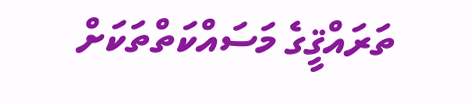ތަރައްޤީގެ މަސައްކަތްތަކަށް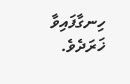ހިނގާފައިވާ ޚަރަދެވެ.